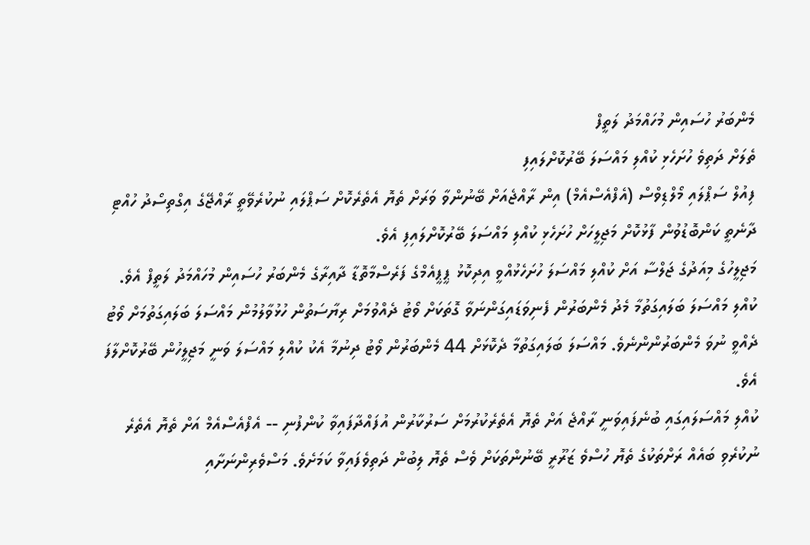މެންބަރު ހުސައިން މުހައްމަދު ލަތީފް
ތެލަށް ދަތިވެ ހުށަހެޅި ކުއްލި މައްސަލަ ބޭރުކޮށްލައިފި
ފިއުލް ސަޕްލައި މޯލްޑިވްސް (އެފްއެސްއެމް) އިން ރާއްޖެއަށް ބޭނުންވާ ވަރަށް ތެޔޮ އެތެރެކޮށް ސަޕްލައި ނުކުރެވޭތީ ރާއްޖޭގެ އިގްތިސޯދު ހުއްޓި ދާނެތީ ކަންބޮޑުވުން ފާޅުކޮށް މަޖިލީހަށް ހުށަހެޅި ކުއްލި މައްސަލަ ބޭރުކޮށްލައިފި އެވެ.
މަޖިލީހުގެ މިއަދުގެ ޖަލްސާ އަށް ކުއްލި މައްސަލަ ހުށަހެޅުއްވީ އިދިކޮޅު ޕީޕީއެމްގެ ފަރެސްމާތޮޑާ ދާއިރާގެ މެންބަރު ހުސައިން މުހައްމަދު ލަތީފް އެވެ.
ކުއްލި މައްސަލަ ބަލައިގަތުމާ މެދު މެންބަރުން ފެނިވަޑައިގަންނަވާ ގޮތަކަށް ވޯޓު ދެއްވުމަށް ރިޔާސަތުން ހުޅުވާލުމުން މައްސަލަ ބަލައިގަތުމަށް ވޯޓު ދެއްވީ ނުވަ މެންބަރުންންނެވެ. މައްސަލަ ބަލައިގަތުމާ ދެކޮޅަށް 44 މެންބަރުން ވޯޓު ދިނުމާ އެކު ކުއްލި މައްސަލަ ވަނީ މަޖިލީހުން ބޭރުކޮށްލާފަ އެވެ.
ކުއްލި މައްސަލައިގައި ބުނެފައިވަނީ ރާއްޖެ އަށް ތެޔޮ އެތެރެކުރުމަށް ސަރުކާރުން އުފައްދާފައިވާ ކުންފުނި -- އެފްއެސްއެމް އަށް ތެޔޮ އެތެރެ ނުކުރެވި ބައެއް ރަށްތަކުގެ ތެޔޮ ހުސްވެ ޒަރޫރީ ބޭނުންތަކަށް ވެސް ތެޔޮ ލިބުން ދަތިވެފައިވާ ކަމަށެވެ. މަސްވެރިންނަށާއި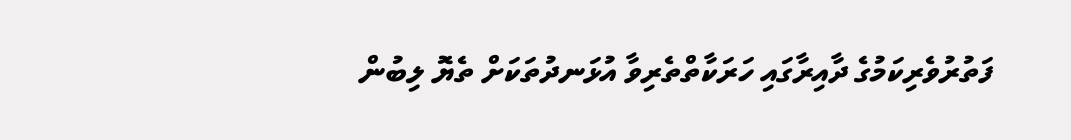ފަތުރުވެރިކަމުގެ ދާއިރާގައި ހަރަކާތްތެރިވާ އުޅަނދުތަކަށް ތެޔޮ ލިބުން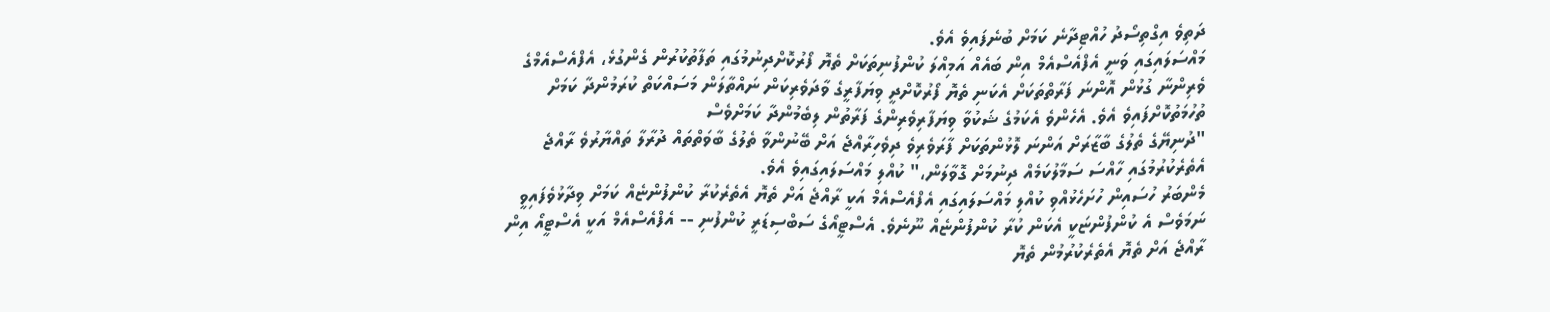ދަތިވެ އިގްތިސޯދު ހުއްޓިދާނެ ކަމަށް ބުނެފައިވެ އެވެ.
މައްސަލައިގައި ވަނީ އެފްއެސްއެމް އިން ބައެއް އަމިއްލަ ކުންފުނިތަކަށް ތެޔޮ ފޯރުކޮށްދިނުމުގައި ތަފާތުކުރުން ގެންގުޅެ، އެފްއެސްއެމްގެ ވެރިންނާ ގުޅުން އޮންނަ ފަރާތްތަކަށް އެކަނި ތެޔޮ ފޯރުކޮށްދީ ވިޔަފާރީގެ ވާދަވެރިކަން ނައްތާލަން މަސައްކަތް ކުރަމުންދާ ކަމަށް ތުހުމަތުކޮށްފައިވެ އެވެ. އެހެންވެ އެކަމުގެ ޝަކުވާ ވިޔަފާރިވެރިންގެ ފަރާތުން ލިބެމުންދާ ކަމަށްވެސް
"ދުނިޔޭގެ ތެލުގެ ބާޒާރަށް އަންނަ ލޮޅުންތަކަށް ފާރަވެރިވެ ދިވެހިރާއްޖެ އަށް ބޭނުންވާ ތެލުގެ ބާވަތްތައް ދުރާލާ ތައްޔާރުވެ ރާއްޖެ އެތެރެކުރުމުގައި ހާއްސަ ސަމާލުކަމެއް ދިނުމަށް ގޮވާލަން،" ކުއްލި މައްސަލައިގައިވެ އެވެ.
މެންބަރު ހުސައިން ހުށަހެޅުއްވި ކުއްލި މައްސަލައިގައި އެފްއެސްއެމް އަކީ ރާއްޖެ އަށް ތެޔޮ އެތެރެކުރާ ކުންފުންޏެއް ކަމަށް ވިދާޅުވެފައިވީ ނަމަވެސް އެ ކުންފުންޏަކީ އެކަން ކުރާ ކުންފުންޏެއް ނޫނެވެ. އެސްޓީއޯގެ ސަބްސިޑަރީ ކުންފުނި -- އެފްއެސްއެމް އަކީ އެސްޓީއޯ އިން ރާއްޖެ އަށް ތެޔޮ އެތެރެކުރުމުން ތެޔޮ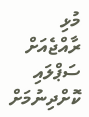މުޅި ރާއްޖެއަށް ސަޕްލައި ކޮށްދިނުމަށް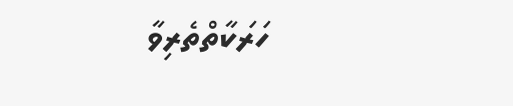ހަރަކާތްތެރިވާ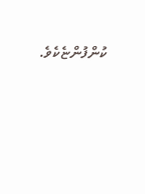ކުންފުންޏެކެވެ.